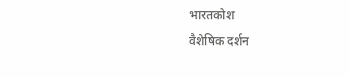भारतकोश
वैशेषिक दर्शन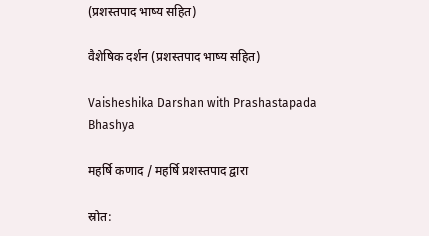(प्रशस्तपाद भाष्य सहित)

वैशेषिक दर्शन (प्रशस्तपाद भाष्य सहित)

Vaisheshika Darshan with Prashastapada Bhashya

महर्षि कणाद / महर्षि प्रशस्तपाद द्वारा

स्रोत: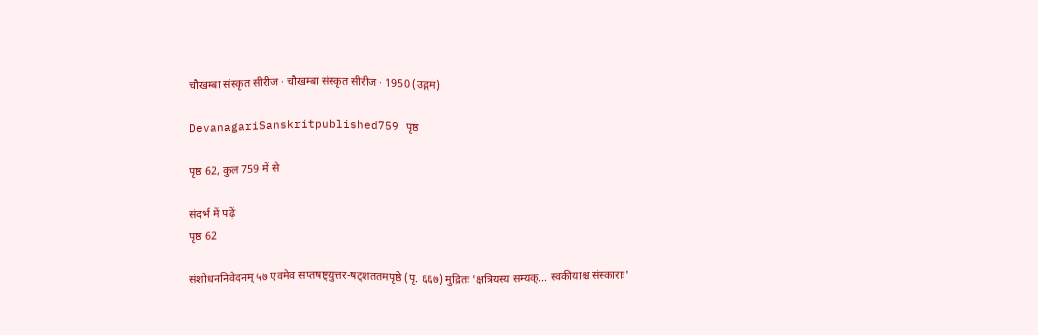चौखम्बा संस्कृत सीरीज · चौखम्बा संस्कृत सीरीज · 1950 (उद्गम)

DevanagariSanskritpublished759 पृष्ठ

पृष्ठ 62, कुल 759 में से

संदर्भ में पढ़ें
पृष्ठ 62

संशोधननिवेदनम् ५७ एवमेव सप्तषष्ट्युत्तर-षट्शततमपृष्ठे (पृ. ६६७) मुद्रितः 'क्षत्रियस्य सम्यक्... स्वकीयाश्च संस्काराः'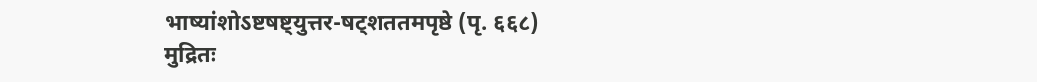भाष्यांशोऽष्टषष्ट्युत्तर-षट्शततमपृष्ठे (पृ. ६६८) मुद्रितः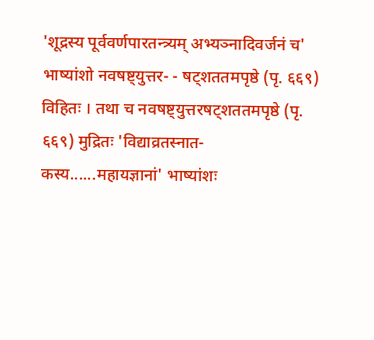'शूद्रस्य पूर्ववर्णपारतन्त्र्यम् अभ्यञ्नादिवर्जनं च' भाष्यांशो नवषष्ट्युत्तर- - षट्शततमपृष्ठे (पृ. ६६९) विहितः । तथा च नवषष्ट्युत्तरषट्शततमपृष्ठे (पृ. ६६९) मुद्रितः 'विद्याव्रतस्नात- कस्य......महायज्ञानां' भाष्यांशः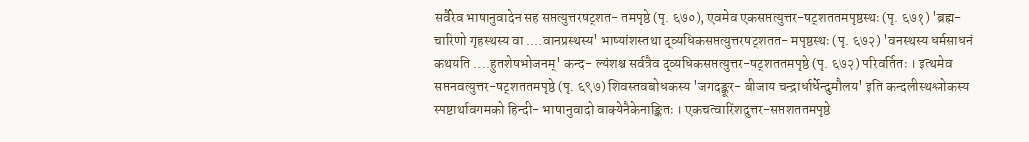सर्वैरेव भाषानुवादेन सह सप्तत्युत्तरषट्शत- तमपृष्ठे (पृ. ६७०), एवमेव एकसप्तत्युत्तर-षट्शततमपृष्ठस्थः (पृ. ६७१) 'ब्रह्म- चारिणो गृहस्थस्य वा ....वानप्रस्थस्य' भाष्यांशस्तथा द्व्यधिकसप्तत्युत्तरषट्शतत- मपृष्ठस्थः (पृ. ६७२) 'वनस्थस्य धर्मसाधनं कथयति ....हुतशेषभोजनम्' कन्द- ल्यंशश्च सर्वत्रैव द्व्यधिकसप्तत्युत्तर-षट्शततमपृष्ठे (पृ. ६७२) परिवर्तितः । इत्थमेव सप्तनवत्युत्तर-षट्शततमपृष्ठे (पृ. ६९७) शिवस्तवबोधकस्य 'जगदङ्कूर- बीजाय चन्द्रार्धार्धेन्दुमौलय' इति कन्दलीस्थश्लोकस्य स्पष्टार्थावगमको हिन्दी- भाषानुवादो वाक्येनैकेनाङ्कितः । एकचत्वारिंशदुत्तर-सप्तशततमपृष्ठे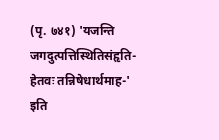(पृ. ७४१) 'यजन्ति जगदुत्पत्तिस्थितिसंहृति- हेतवः तन्निषेधार्थमाह-' इति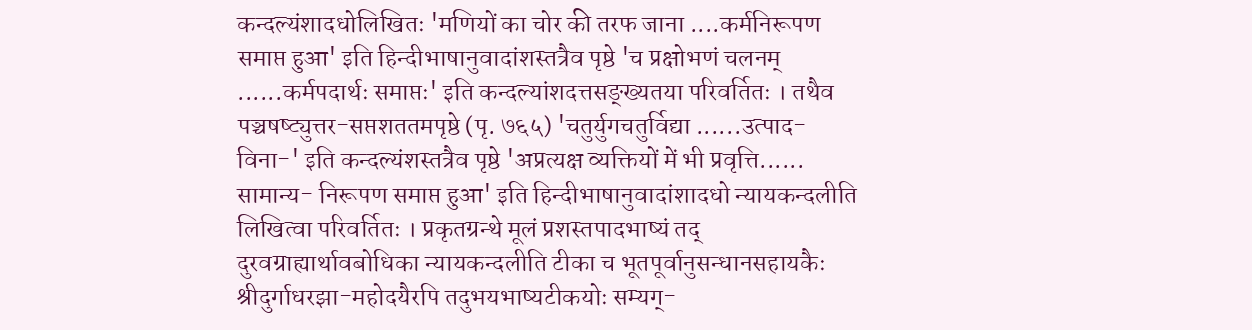कन्दल्यंशादधोलिखितः 'मणियों का चोर की तरफ जाना ....कर्मनिरूपण समाप्त हुआ' इति हिन्दीभाषानुवादांशस्तत्रैव पृष्ठे 'च प्रक्षोभणं चलनम् ......कर्मपदार्थः समाप्तः' इति कन्दल्यांशदत्तसङ्ख्यतया परिवर्तितः । तथैव पञ्चषष्ट्युत्तर-सप्तशततमपृष्ठे (पृ. ७६५) 'चतुर्युगचतुर्विद्या ......उत्पाद- विना-' इति कन्दल्यंशस्तत्रैव पृष्ठे 'अप्रत्यक्ष व्यक्तियों में भी प्रवृत्ति...... सामान्य- निरूपण समाप्त हुआ' इति हिन्दीभाषानुवादांशादधो न्यायकन्दलीति लिखित्वा परिवर्तितः । प्रकृतग्रन्थे मूलं प्रशस्तपादभाष्यं तद् दुरवग्राह्यार्थावबोधिका न्यायकन्दलीति टीका च भूतपूर्वानुसन्धानसहायकैः श्रीदुर्गाधरझा-महोदयैरपि तदुभयभाष्यटीकयोः सम्यग्-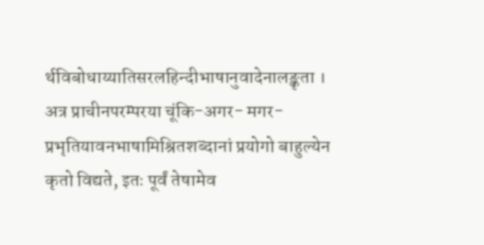र्थविबोधाय्यातिसरलहिन्दीभाषानुवादेनालङ्कृता । अत्र प्राचीनपरम्परया चूंकि-अगर- मगर-प्रभृतियावनभाषामिश्रितशब्दानां प्रयोगो बाहुल्येन कृतो विद्यते, इतः पूर्वं तेषामेव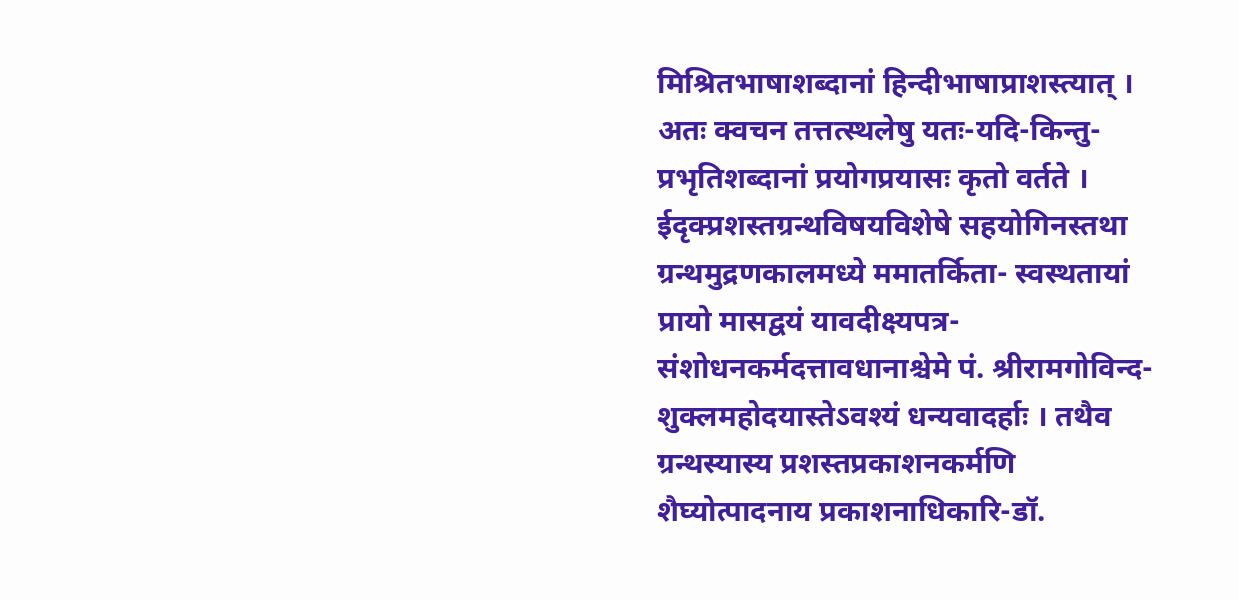मिश्रितभाषाशब्दानां हिन्दीभाषाप्राशस्त्यात् । अतः क्वचन तत्तत्स्थलेषु यतः-यदि-किन्तु-प्रभृतिशब्दानां प्रयोगप्रयासः कृतो वर्तते । ईदृक्प्रशस्तग्रन्थविषयविशेषे सहयोगिनस्तथा ग्रन्थमुद्रणकालमध्ये ममातर्किता- स्वस्थतायां प्रायो मासद्वयं यावदीक्ष्यपत्र-संशोधनकर्मदत्तावधानाश्चेमे पं. श्रीरामगोविन्द- शुक्लमहोदयास्तेऽवश्यं धन्यवादर्हाः । तथैव ग्रन्थस्यास्य प्रशस्तप्रकाशनकर्मणि शैघ्योत्पादनाय प्रकाशनाधिकारि-डॉ.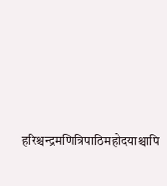हरिश्चन्द्रमणित्रिपाठिमहोदयाश्चापि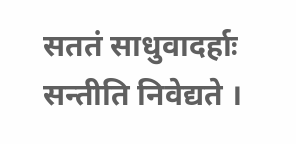सततं साधुवादर्हाः सन्तीति निवेद्यते ।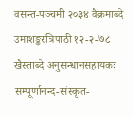वसन्त-पञ्चमी २०३४ वैक्रमाब्दे उमाशङ्करत्रिपाठी १२-२-७८ खैस्ताब्दे अनुसन्धानसहायकः सम्पूर्णानन्द-संस्कृत-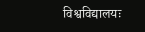विश्वविद्यालयः